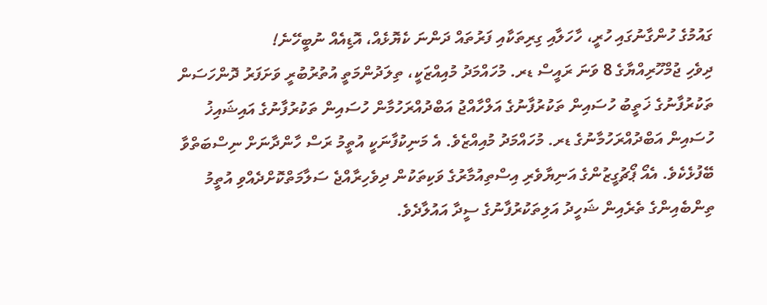ގައުމުގެ ހުންގާނުގައި ހުރީ، ހާހަލާއި ގިރިތަކާއި ފަރުތައް ދަންނަ ކެޔޮޅެއް، އޮޑިއެއް ނުބީހޭނެ!
ދިވެހި ޖުމްހޫރިއްޔާގެ 8 ވަނަ ރައީސް ޑރ. މުހައްމަދު މުއިއްޒަކީ، ތިލަދުންމަތީ އުތުރުބުރީ ވަށަފަރު ދޮންހަސަން ތަކުރުފާނުގެ ޚަތީބު ހުސައިން ތަކުރުފާނުގެ އަލްހާއްޖު އަބްދުއްރަހުމާން ހުސައިން ތަކުރުފާނުގެ އައިޝައިޚު ހުސައިން އަބްދުއްރަހުމާނުގެ ޑރ. މުހައްމަދު މުއިއްޒެވެ. އެ މަނިކުފާނަކީ އުތީމު ރަސް ހާންދާނަށް ނިސްބަތްވާ ބޭފުޅެކެވެ. އެއޯ ޕޯޗުގީޒުންގެ އަނިޔާވެރި އިސްތިއުމާރުގެ ވަކިތަކުން ދިވެހިރާއްޖެ ސަލާމަތްކޮށްދެއްވި އުތީމު ތިންބެއިންގެ ތެރެއިން ޝަހީދު އަލިތަކުރުފާނުގެ ސީދާ އައުލާދެވެ.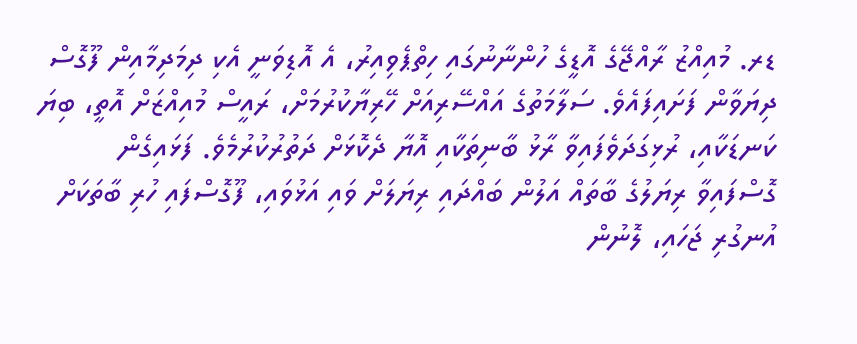ޑރ. މުއިއްޒު ރާއްޖޭގެ އޮޑީގެ ހުންނާނުގައި ހިތްޕެވިއިރު، އެ އޮޑިވަނީ އެކި ދިމަދިމާއިން ފޫގޮސް ދިޔަވާން ފަށައިފައެވެ. ސަލާމަތުގެ އައްސޭރިއަށް ހޭރިޔާކުރުމަށް، ރައީސް މުއިއްޒަށް އޮތީ، ބިޔަ ކަނޑަކާއި، ރުޅިގަދަވެފައިވާ ރާޅު ބާނިތަކާއި އޮޔާ ދެކޮޅަށް ދަތުރުކުރުމެވެ. ފަޅައިގެން ގޮސްފައިވާ ރިޔަލުގެ ބާތައް އަލުން ބައްދައި ރިޔަލަށް ވައި އަޅުވައި، ފޫގޮސްފައި ހުރި ބާތަކަށް އުނގުރި ޖަހައި، ލޮނުން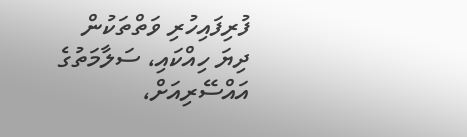ފުރިފައިހުރި ވަތްތަކުން ދިޔަ ހިއްކައި، ސަލާމަތުގެ އައްސޭރިއަށް،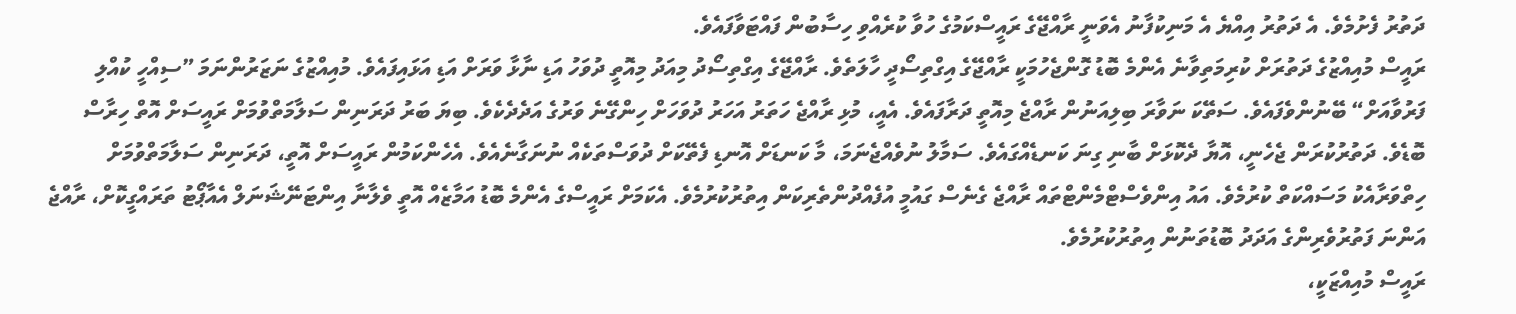ދަތުރު ފެށުމެވެ. އެ ދަތުރު އިއްޔެ އެ މަނިކުފާނު އެވަނީ ރާއްޖޭގެ ރައީސްކަމުގެ ހުވާ ކުރެއްވި ހިސާބުން ފައްޓަވާފައެވެ.
ރައީސް މުއިއްޒުގެ ދަތުރަށް ކުރިމަތިވާނެ އެންމެ ބޮޑު ގޮންޖެހުމަކީ ރާއްޖޭގެ އިގްތިސޯދީ ހާލަތެވެ. ރާއްޖޭގެ އިގްތިސޯދު މިއަދު މިއޮތީ ދުވަހު އަޑި ނާޅާ ވަރަށް އަޑި އަޅައިފައެވެ. މުއިއްޒުގެ ނަޒަރުންނަމަ ”ސިއްހީ ކުއްލި ފަރުވާއަށް“ ބޭނުންވެފައެވެ. ސަތޭކަ ނަވާރަ ބިލިއަނުން ރާއްޖެ މިއޮތީ ދަރާފައެވެ. އެއީ، މުޅި ރާއްޖެ ހަތަރު އަހަރު ދުވަހަށް ހިންގޭނެ ވަރުގެ އަދެދެކެވެ. ބިޔަ ބަރު ދަރަނިން ސަލާމަތްވުމަށް ރައީސަށް އޮތް ހިރާސް ބޮޑެވެ. ދަތުރުކުރަން ޖެހެނީ، އޮޔާ ދެކޮޅަށް ބާނި ގިނަ ކަނޑެއްގައެވެ. ސަމާލު ނުވެއްޖެނަމަ، މާ ކަނޑަށް އޮނޑި ފެތޭކަށް ދުވަސްތަކެއް ނުނަގާނެއެވެ. އެހެންކަމުން ރައީސަށް އޮތީ، ދަރަނިން ސަލާމަތްވުމަށް ހިތްވަރާއެކު މަސައްކަތް ކުރުމެވެ. އައު އިންވެސްޓްމެންޓްތައް ރާއްޖެ ގެނެސް ގައުމީ އުފެއްދުންތެރިކަން އިތުރުކުރުމެވެ. އެކަމަށް ރައީސްގެ އެންމެ ބޮޑު އަމާޒެއް އޮތީ ވެލާނާ އިންޓަނޭޝަނަލް އެއާޕޯޓު ތަރައްގީކޮށް، ރާއްޖެ އަންނަ ފަތުރުވެރިންގެ އަދަދު ބޮޑުތަނުން އިތުރުކުރުމެވެ.
ރައީސް މުއިއްޒަކީ،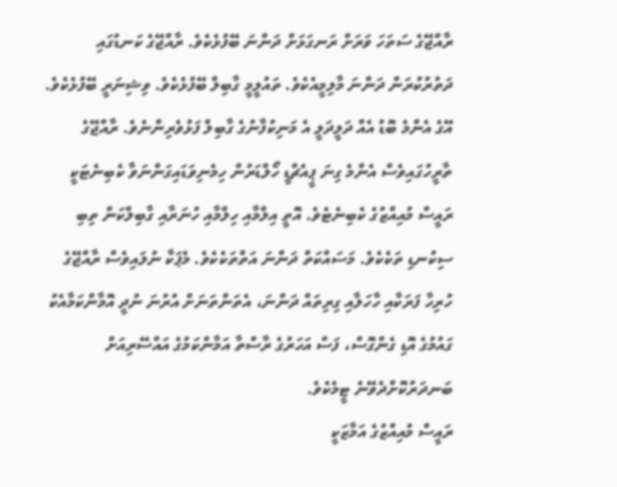ރާއްޖޭގެ ސަތަހަ ވަރަށް ރަނގަޅަށް ދަންނަ ބޭފުޅެކެވެ. ރާއްޖޭގެ ކަނޑުގައި ދަތުރުކުރަން ދަންނަ މާލިމީއެކެވެ. ތައުލީމީ ގާބިލް ބޭފުޅެކެވެ. ވިޝިނަރީ ބޭފުޅެކެވެ. އޭގެ އެންމެ ބޮޑު އެއް ދަލީދަލީ އެ މަނިކުފާނުގެ ގާބިލް ފަޅުވެރިންނެވެ. ރާއްޖޭގެ ތާރީހުގައިވެސް އެންމެ ގިނަ ޕީއެޗްޑީ ހޯލްޑަރުން ހިމެނިވަޑައިގަންނަވާ ކެބިނެޓަކީ ރައީސް މުއިއްޒުގެ ކެބިނެޓެވެ. އޮތީ އިލްމާއި ހިލްމާއި ހުނަރާއި ގާބިލްކަން ތިބި ސިކުނޑި ތަކެކެވެ. މަސައްކަތް ދަންނަ އަތްތަކެކެވެ. މެޕަކާ ނުލައިވެސް ރާއްޖޭގެ ހުރިހާ ފަރަކާއި ހާހަލާއި ގިރިތައް ދަންނަ، އެތަންތަނަށް އުރުނަ ނުދީ އޮމާންކަމާއެކު ގައުމުގެ އޮޑި ގެންގޮސް، ފަސް އަހަރުގެ ރާސްތާ އަމާންކަމުގެ އައްސޭރިއަށް ބަނދަރުކޮށްދެވޭނެ ޓީމެކެވެ.
ރައީސް މުއިއްޒުގެ އަމާޒަކީ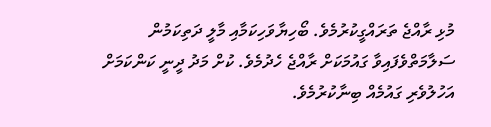މުޅި ރާއްޖެ ތަރައްގީކުރުމެވެ. ބޯހިޔާވަހިކަމާއި މާލީ ދަތިކަމުން ސަލާމަތްވެފައިވާ ގައުމަކަށް ރާއްޖެ ހެދުމެވެ. ކުށް މަދު ދީނީ ކަންކަމަށް އަހުލުވެރި ގައުމެއް ބިނާކުރުމެވެ.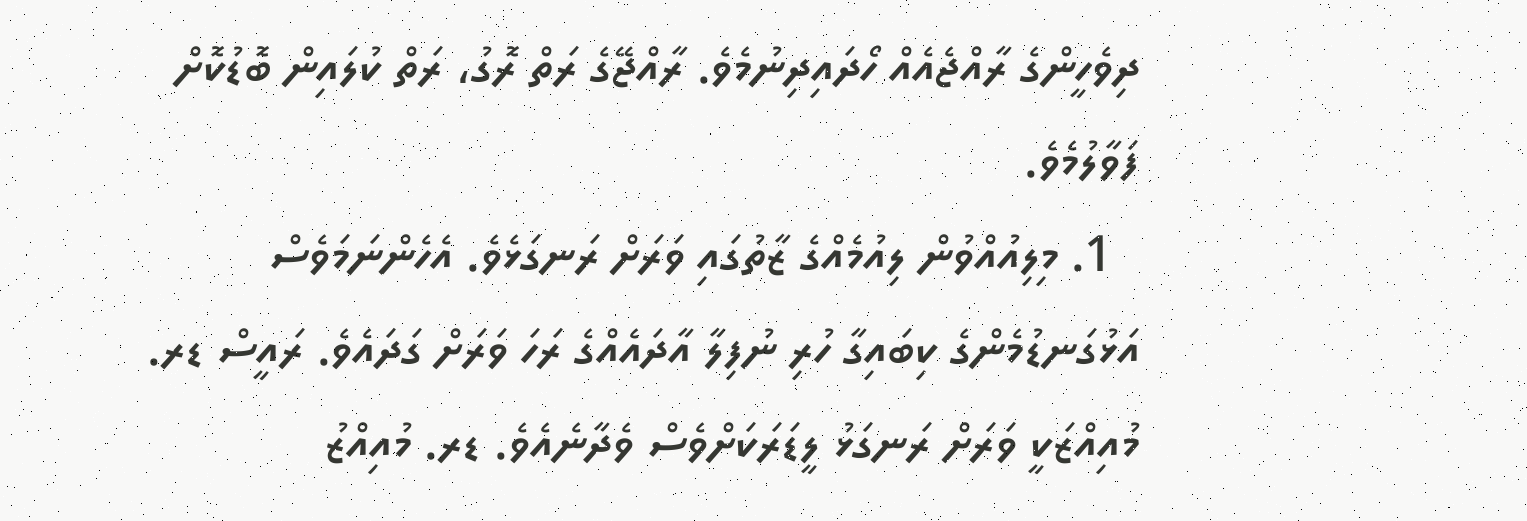ދިވެހީންގެ ރާއްޖެއެއް ހޯދައިދިނުމެވެ. ރާއްޖޭގެ ރަތް ރޮގު، ރަތް ކުލައިން ބޮޑުކޮށް ފަވާލުމެވެ.
  1. މިލިއުއްވުން ލިއުމެއްގެ ޒާތުގައި ވަރަށް ރަނގަޅެވެ. އެހެންނަމަވެސް އަޅުގަނޑުމެންގެ ކިބައިގާ ހުރި ނުފިލާ އާދައެއްގެ ރަހަ ވަރަށް ގަދައެވެ. ރައީސް ޑރ. މުއިއްޒަކީ ވަރަށް ރަނގަޅު ލީޑަރަކަށްވެސް ވެދާނެއެވެ. ޑރ. މުއިއްޒު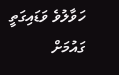ހަވާލުވެ ވަޑައިގަތީ ގައުމަށް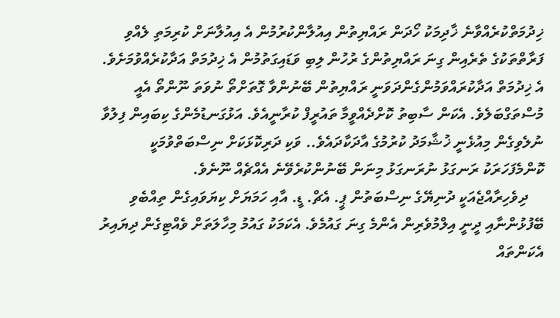ޚިދުމަތްކުރެއްވާނެ ޚާދިމަކު ހޯދަން ރައްޔިތުން އިއުލާންކުރުމުން އެ އިއުލާނަށް ކުރިމަތި ލެއްވި ފަރާތްތަކުގެ ތެރެއިން ގިނަ ރައްޔިތުންގެ ރުހުން ލިބި ވަޑައިގަތުމުން އެ ޚިދުމަތް އަދާކުރެއްވުމަށެވެ. އެ ޚިދުމަތް އަދާކުރައްވަމުންގެންދަވަނީ ރައްޔިތުން ބޭނުންވާ ގޮތަށްތޯ ނުވަތަ ނޫންތޯ އެއީ މުސްތަގްބަލެވެ. އެކަން ސާބިތު ކޮށްދެއްވީމާ ތައުރީފް ކުރާނީއެވެ. އަޅުގަނޑުމެންގެ ކިބައިން ފިލުވާ ނުލެވިގެން މިއުޅެނީ ޚުޝާމަދު ކުރުމުގެ އާދަކާދައެވެ.. ވަކި ދަރިކޮޅަކަށް ނިސްބަތްވުމަކީ ކޮންމެފަހަރަކު ރަނގަޅު ނުރަނގަޅު މިނަން ބޭނުންކުރެވޭނެ އެއްޗެއް ނޫނެވެ.
    ދިވެހިރާއްޖެއަކީ ދުނިޔޭގެ ނިސްބަތުން ޕީ. އެޗް. ޑީ. އާއި ހަމަޔަށް ކިޔަވައިގެން ތިއްބެވި ބޭފުޅުންނާއި ދީނީ އިލްމުވެރިން އެންމެ ގިނަ ގައުމެވެ. އެކަމަކު ގައުމު މިހާލަތަށް ވެއްޓިގެން ދިޔައިރު އެކަންތައް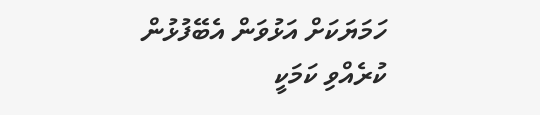ހަމަޔަކަށް އަޅުވަން އެބޭފުޅުން ކުރެއްވި ކަމަކީ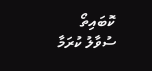ކޮބައިތޯ ސުވާލު ކުރަމާ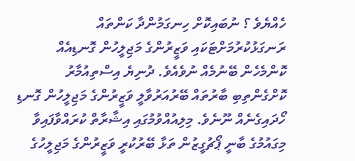ހެއްޔެވެ ؟ ނުބައިކޮށް ހިނގަމުންދާ ކަންތައް ރަނގަޅުކުރުމަށްޓަކައި ވަޒީރުންގެ މަޖިލީހުން ގޮނޑިއެއް ކޮންމެހެން ބޭނުމެއް ނުވެއެވެ. ދުނިޔެ އިސްތިއުމާރު ކޮށްގެންތިބި ބާރުތައް ބޭރުއަރުވާލީ ވަޒީރުންގެ މަޖިލީހުން ގޮނޑި ހޯދައިގެނެއް ނޫނެވެ. މިލިއުއްވުމުގައި އިޝާރާތް ކުރައްވާފައިވާ މިގައުމުގެ ބާނީ ޕޯޗުގީޒުން ތަޅާ ބޭރުކުރީ ވަޒީރުންގެ މަޖިލީހުގެ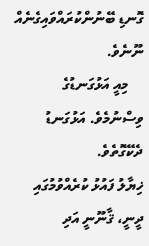ގޮނޑި ބޭނުންކުރައްވައިގެނެއް ނޫނެވެ.
    މިއީ އަޅުގަނޑުގެ ވިސްނުމެވެ. އަޅުގަނޑު ދެކޭގޮތެވެ.
ޚިޔާލު ފައުޅު ކުރެއްވުމުގައި ދީނީ، ޤާނޫނީ އަދި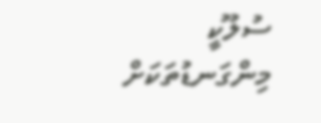ސުލޫކީ މިންގަނޑުތަކަށް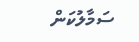ސަމާލުކަން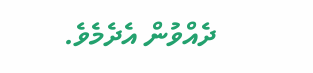ދެއްވުން އެދެމެވެ.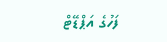ފަހުގެ އަޕްޑޭޓް